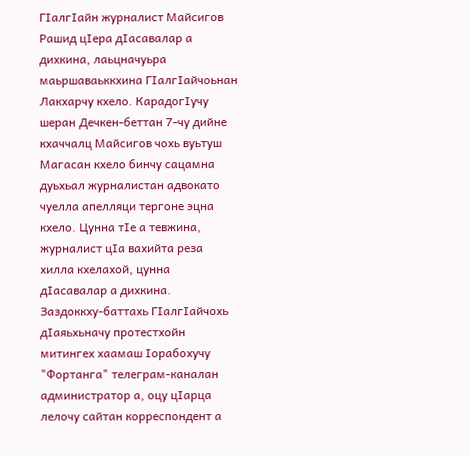ГIалгIайн журналист Майсигов Рашид цIера дIасавалар а дихкина, лаьцначуьра маьршаваьккхина ГIалгIайчоьнан Лакхарчу кхело. КарадогIучу шеран Дечкен-беттан 7-чу дийне кхаччалц Майсигов чохь вуьтуш Магасан кхело бинчу сацамна дуьхьал журналистан адвокато чуелла апелляци тергоне эцна кхело. Цунна тIе а тевжина, журналист цIа вахийта реза хилла кхелахой, цунна дIасавалар а дихкина.
Заздоккху-баттахь ГIалгIайчохь дIаяьхьначу протестхойн митингех хаамаш Iорабохучу "Фортанга" телеграм-каналан администратор а, оцу цIарца лелочу сайтан корреспондент а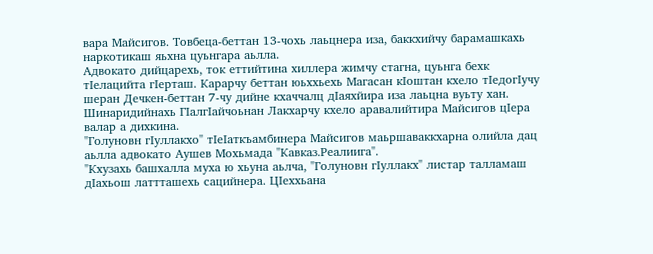вара Майсигов. Товбеца-беттан 13-чохь лаьцнера иза, баккхийчу барамашкахь наркотикаш яьхна цуьнгара аьлла.
Адвокато дийцарехь, ток еттийтина хиллера жимчу стагна, цуьнга бехк тIелацийта гIерташ. Карарчу беттан юьххьехь Магасан кIоштан кхело тIедогIучу шеран Дечкен-беттан 7-чу дийне кхаччалц дIаяхйира иза лаьцна вуьту хан. Шинаридийнахь ГIалгIайчоьнан Лакхарчу кхело аравалийтира Майсигов цIера валар а дихкина.
"Голуновн гIуллакхо" тIеIаткъамбинера Майсигов маьршаваккхарна олийла дац аьлла адвокато Аушев Мохьмада "Кавказ.Реалиига".
"Кхузахь башхалла муха ю хьуна аьлча, "Голуновн гIуллакх" листар талламаш дIахьош латтташехь сацийнера. ЦIеххьана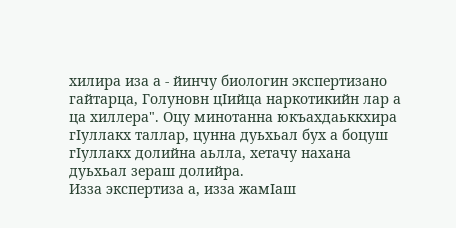хилира иза а - йинчу биологин экспертизано гайтарца, Голуновн цIийца наркотикийн лар а ца хиллера". Оцу минотанна юкъахдаьккхира гIуллакх таллар, цунна дуьхьал бух а боцуш гIуллакх долийна аьлла, хетачу нахана дуьхьал зераш долийра.
Изза экспертиза а, изза жамIаш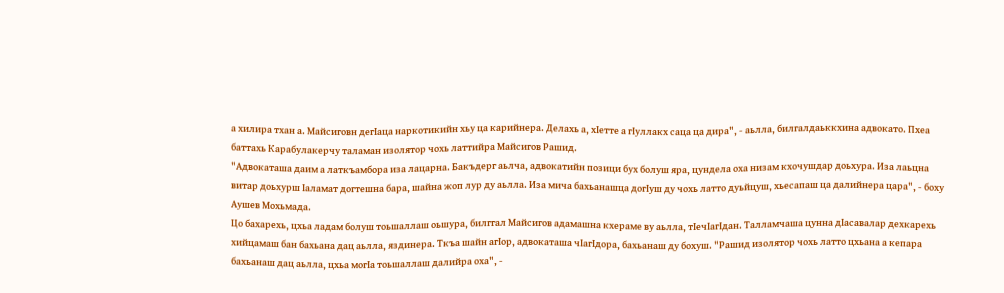а хилира тхан а. Майсиговн дегIаца наркотикийн хьу ца карийнера. Делахь а, хIетте а гIуллакх саца ца дира", - аьлла, билгалдаьккхина адвокато. Пхеа баттахь Карабулакерчу таламан изолятор чохь латтийра Майсигов Рашид.
"Адвокаташа даим а латкъамбора иза лацарна. Бакъдерг аьлча, адвокатийн позици бух болуш яра, цундела оха низам кхочушдар доьхура. Иза лаьцна витар доьхурш Iаламат догтешна бара, шайна жоп лур ду аьлла. Иза мича бахьанашца догIуш ду чохь латто дуьйцуш, хьесапаш ца далийнера цара", - боху Аушев Мохьмада.
Цо бахарехь, цхьа ладам болуш тоьшаллаш оьшура, билггал Майсигов адамашна кхераме ву аьлла, тIечIагIдан. Талламчаша цунна дIасавалар дехкарехь хийцамаш бан бахьана дац аьлла, яздинера. Ткъа шайн агIор, адвокаташа чIагIдора, бахьанаш ду бохуш. "Рашид изолятор чохь латто цхьана а кепара бахьанаш дац аьлла, цхьа могIа тоьшаллаш далийра оха", -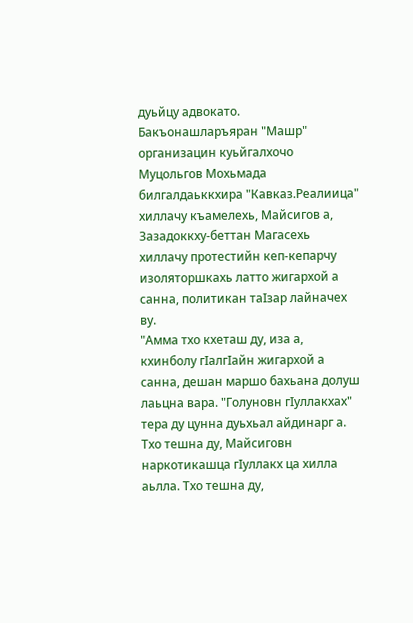дуьйцу адвокато.
Бакъонашларъяран "Машр" организацин куьйгалхочо Муцольгов Мохьмада билгалдаьккхира "Кавказ.Реалиица" хиллачу къамелехь, Майсигов а, Зазадоккху-беттан Магасехь хиллачу протестийн кеп-кепарчу изоляторшкахь латто жигархой а санна, политикан таIзар лайначех ву.
"Амма тхо кхеташ ду, иза а, кхинболу гIалгIайн жигархой а санна, дешан маршо бахьана долуш лаьцна вара. "Голуновн гIуллакхах" тера ду цунна дуьхьал айдинарг а. Тхо тешна ду, Майсиговн наркотикашца гIуллакх ца хилла аьлла. Тхо тешна ду,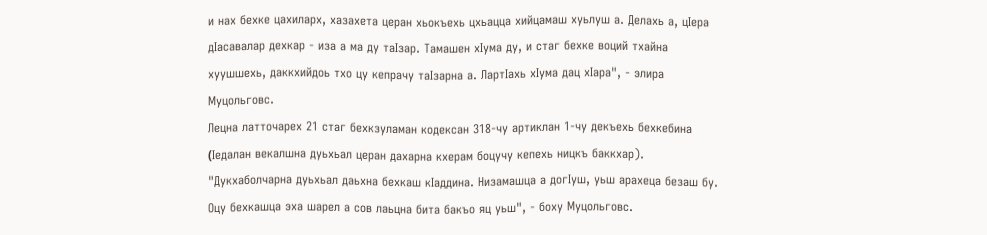и нах бехке цахиларх, хазахета церан хьокъехь цхьацца хийцамаш хуьлуш а. Делахь а, цIера дIасавалар дехкар - иза а ма ду таIзар. Тамашен хIума ду, и стаг бехке воций тхайна хуушшехь, даккхийдоь тхо цу кепрачу таIзарна а. ЛартIахь хIума дац хIара", - элира Муцольговс.
Лецна латточарех 21 стаг бехкзуламан кодексан 318-чу артиклан 1-чу декъехь бехкебина (Iедалан векалшна дуьхьал церан дахарна кхерам боцучу кепехь ницкъ баккхар).
"Дукхаболчарна дуьхьал даьхна бехкаш кIаддина. Низамашца а догIуш, уьш арахеца безаш бу. Оцу бехкашца эха шарел а сов лаьцна бита бакъо яц уьш", - боху Муцольговс.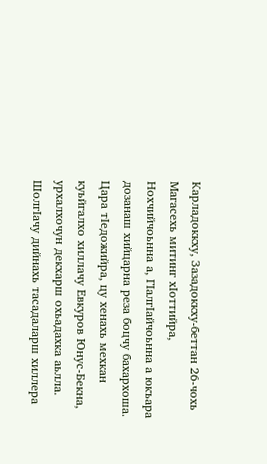Карладоккху, Зазадоккху-беттан 26-чохь Магасехь митинг хIоттийра, Нохчийчоьнна а, ГIалгIайчоьнна а юкъара дозанаш хийцарна реза боцчу бахархоша. Цара тIедожийра, цу хенахь мехкан куьйгалхо хиллачу Евкуров Юнус-Бекна, урхалхочун декхарш охьадахка аьлла.
ШолгIачу дийнахь тасадаларш хиллера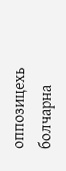оппозицехь болчарна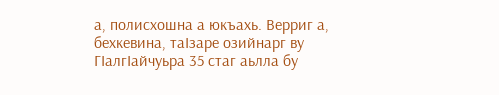а, полисхошна а юкъахь. Верриг а, бехкевина, таIзаре озийнарг ву ГIалгIайчуьра 35 стаг аьлла бу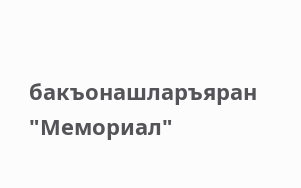бакъонашларъяран "Мемориал"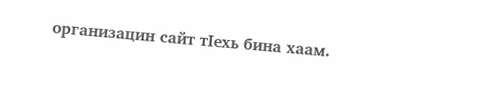организацин сайт тIехь бина хаам.